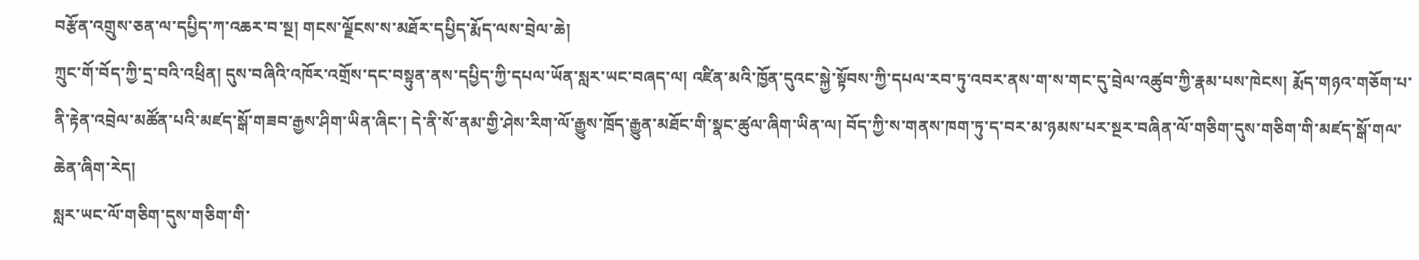བརྩོན་འགྲུས་ཅན་ལ་དཔྱིད་ཀ་འཆར་བ་སྔ། གངས་ལྗོངས་ས་མཐོར་དཔྱིད་རྨོད་ལས་བྲེལ་ཆེ།
ཀྲུང་གོ་བོད་ཀྱི་དྲ་བའི་འཕྲིན། དུས་བཞིའི་འཁོར་འགྲོས་དང་བསྟུན་ནས་དཔྱིད་ཀྱི་དཔལ་ཡོན་སླར་ཡང་བཞད་ལ། འཛིན་མའི་ཁྱོན་དུའང་སྐྱེ་སྟོབས་ཀྱི་དཔལ་རབ་ཏུ་འབར་ནས་ག་ས་གང་དུ་བྲེལ་འཚུབ་ཀྱི་རྣམ་པས་ཁེངས། རྨོད་གཉའ་གཅོག་པ་ནི་རྟེན་འབྲེལ་མཚོན་པའི་མཛད་སྒོ་གཟབ་རྒྱས་ཤིག་ཡིན་ཞིང་། དེ་ནི་སོ་ནམ་གྱི་ཤེས་རིག་ལོ་རྒྱུས་ཁྲོད་རྒྱུན་མཐོང་གི་སྣང་ཚུལ་ཞིག་ཡིན་ལ། བོད་ཀྱི་ས་གནས་ཁག་ཏུ་ད་བར་མ་ཉམས་པར་སྔར་བཞིན་ལོ་གཅིག་དུས་གཅིག་གི་མཛད་སྒོ་གལ་ཆེན་ཞིག་རེད།
སླར་ཡང་ལོ་གཅིག་དུས་གཅིག་གི་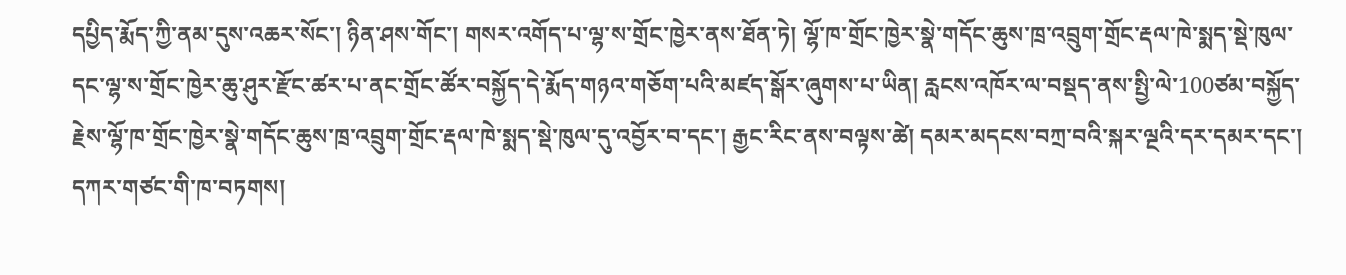དཔྱིད་རྨོད་ཀྱི་ནམ་དུས་འཆར་སོང་། ཉིན་ཤས་གོང་། གསར་འགོད་པ་ལྷ་ས་གྲོང་ཁྱེར་ནས་ཐོན་ཏེ། ལྷོ་ཁ་གྲོང་ཁྱེར་སྣེ་གདོང་ཆུས་ཁྲ་འབྲུག་གྲོང་རྡལ་ཁེ་སྨད་སྡེ་ཁུལ་དང་ལྷ་ས་གྲོང་ཁྱེར་ཆུ་ཤུར་རྫོང་ཚར་པ་ནང་གྲོང་ཚོར་བསྐྱོད་དེ་རྨོད་གཉའ་གཅོག་པའི་མཛད་སྒོར་ཞུགས་པ་ཡིན། རླངས་འཁོར་ལ་བསྡད་ནས་སྤྱི་ལེ་100ཙམ་བསྐྱོད་རྗེས་ལྷོ་ཁ་གྲོང་ཁྱེར་སྣེ་གདོང་ཆུས་ཁྲ་འབྲུག་གྲོང་རྡལ་ཁེ་སྨད་སྡེ་ཁུལ་དུ་འབྱོར་བ་དང་། རྒྱང་རིང་ནས་བལྟས་ཚེ། དམར་མདངས་བཀྲ་བའི་སྐར་ལྔའི་དར་དམར་དང་། དཀར་གཙང་གི་ཁ་བཏགས།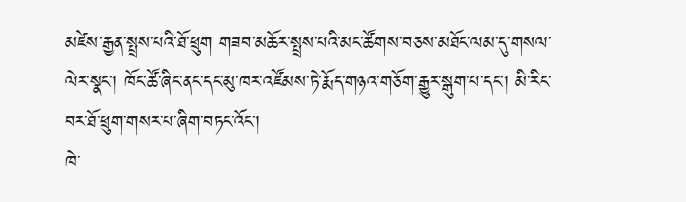མཛེས་རྒྱན་སྤྲས་པའི་ཐོ་ཕྲུག གཟབ་མཆོར་སྤྲས་པའི་མང་ཚོགས་བཅས་མཐོང་ལམ་དུ་གསལ་ལེར་སྣང་། ཁོང་ཚོ་ཞིང་ནང་དང་མུ་ཁར་འཛོམས་ཏེ་རྨོད་གཉའ་གཅོག་རྒྱུར་སྒུག་པ་དང་། མི་རིང་བར་ཐོ་ཕྲུག་གསར་པ་ཞིག་བཏང་འོང་།
ཁེ་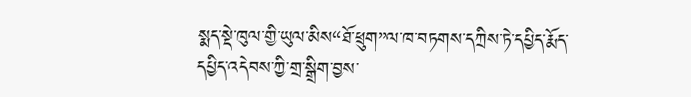སྨད་སྡེ་ཁུལ་གྱི་ཡུལ་མིས“ཐོ་ཕྲུག”ལ་ཁ་བཏགས་དཀྲིས་ཏེ་དཔྱིད་རྨོད་དཔྱིད་འདེབས་ཀྱི་གྲ་སྒྲིག་བྱས་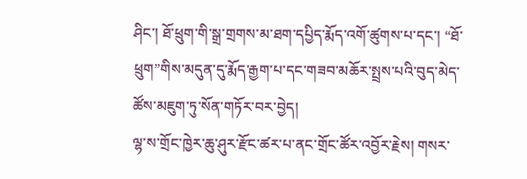ཤིང་། ཐོ་ཕྲུག་གི་སྒྲ་གྲགས་མ་ཐག་དཔྱིད་རྨོད་འགོ་ཚུགས་པ་དང་། “ཐོ་ཕྲུག”གིས་མདུན་དུ་རྨོད་རྒྱག་པ་དང་གཟབ་མཆོར་སྤྲས་པའི་བུད་མེད་ཚོས་མཇུག་ཏུ་སོན་གཏོར་བར་བྱེད།
ལྷ་ས་གྲོང་ཁྱེར་ཆུ་ཤུར་རྫོང་ཚར་པ་ནང་གྲོང་ཚོར་འབྱོར་རྗེས། གསར་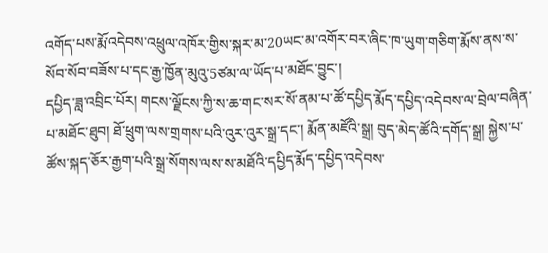འགོད་པས་རྨོ་འདེབས་འཕྲུལ་འཁོར་གྱིས་སྐར་མ་20ཡང་མ་འགོར་བར་ཞིང་ཁ་ཡུག་གཅིག་རྨོས་ནས་ས་སོབ་སོབ་བཟོས་པ་དང་རྒྱ་ཁྱོན་མུའུ་5ཙམ་ལ་ཡོད་པ་མཐོང་བྱུང་།
དཔྱིད་ཟླ་འབྲིང་པོར། གངས་ལྗོངས་ཀྱི་ས་ཆ་གང་སར་སོ་ནམ་པ་ཚོ་དཔྱིད་རྨོད་དཔྱིད་འདེབས་ལ་བྲེལ་བཞིན་པ་མཐོང་ཐུབ། ཐོ་ཕྲུག་ལས་གྲགས་པའི་འུར་འུར་སྒྲ་དང་། རྨོན་མཛོའི་སྒྲ། བུད་མེད་ཚོའི་དགོད་སྒྲ། སྐྱེས་པ་ཚོས་སྐད་ཅོར་རྒྱག་པའི་སྒྲ་སོགས་ལས་ས་མཐོའི་དཔྱིད་རྨོད་དཔྱིད་འདེབས་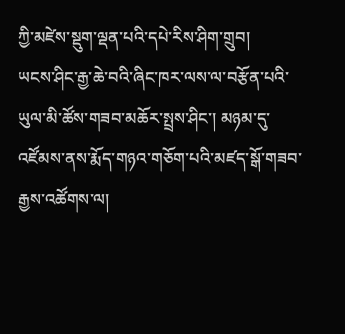ཀྱི་མཛེས་སྡུག་ལྡན་པའི་དཔེ་རིས་ཤིག་གྲུབ།
ཡངས་ཤིང་རྒྱ་ཆེ་བའི་ཞིང་ཁར་ལས་ལ་བརྩོན་པའི་ཡུལ་མི་ཚོས་གཟབ་མཆོར་སྤྲས་ཤིང་། མཉམ་དུ་འཛོམས་ནས་རྨོད་གཉའ་གཅོག་པའི་མཛད་སྒོ་གཟབ་རྒྱས་འཚོགས་ལ།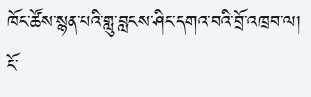ཁོང་ཚོས་སྙན་པའི་གླུ་བླངས་ཤིང་དགའ་བའི་བྲོ་འཁྲབ་ལ། ངོ་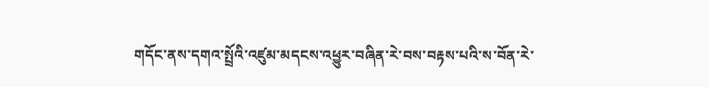གདོང་ནས་དགའ་སྤྲོའི་འཛུམ་མདངས་འཕྱུར་བཞིན་རེ་བས་བརྟས་པའི་ས་བོན་རེ་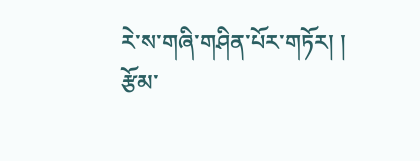རེ་ས་གཞི་གཤིན་པོར་གཏོར། །
རྩོམ་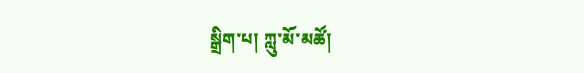སྒྲིག་པ། ཀླུ་མོ་མཚོ།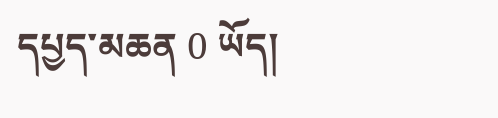དཔྱད་མཆན 0 ཡོད།